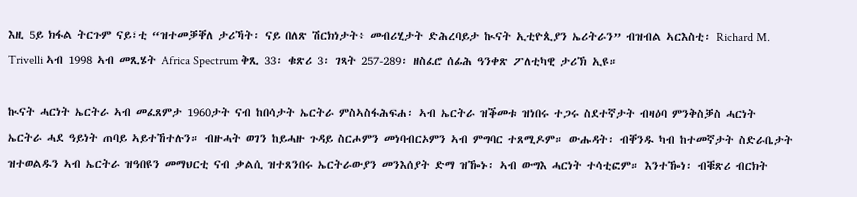እዚ 5ይ ክፋል ትርጉም ናይ፣ቲ “ዝተመቓቐለ ታሪኻት፡ ናይ በለጽ ሽርክነታት፥ መብሪሂታት ድሕረባይታ ኲናት ኢቲዮጲያን ኤሪትራን” ብዝብል ኣርእስቲ፡ Richard M. Trivelli ኣብ 1998 ኣብ መጺሄት Africa Spectrum ቅጺ 33፡ ቁጽሪ 3፡ ገጻት 257-289፡ ዘስፈሮ ሰፊሕ ዓንቀጽ ፖለቲካዊ ታሪኽ ኢዩ።

ኲናት ሓርነት ኤርትራ ኣብ መፈጸምታ 1960ታት ናብ ከበሳታት ኤርትራ ምስኣስፋሕፍሐ፡ ኣብ ኤርትራ ዝቕመቱ ዝነበሩ ተጋሩ ስደተኛታት ብዛዕባ ምንቅስቓስ ሓርነት ኤርትራ ሓደ ዓይነት ጠባይ ኣይተኸተሉን። ብዙሓት ወገን ከይሓዙ ጉዳይ ስርሖምን መነባብርኦምን ኣብ ምግባር ተጸሚዶም። ውሑዳት፡ ብቐንዱ ካብ ከተመኛታት ስድራቤታት ዝተወልዱን ኣብ ኤርትራ ዝዓበዩን መማህርቲ ናብ ቃልሲ ዝተጸንበሩ ኤርትራውያን መንእሰያት ድማ ዝዀኑ፡ ኣብ ውግእ ሓርነት ተሳቲፎም። እንተዀነ፡ ብቑጽሪ ብርክት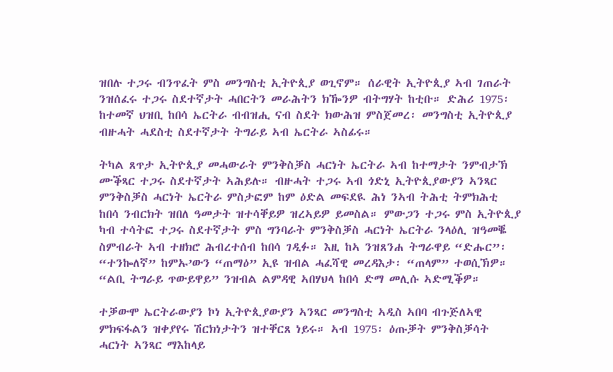ዝበሉ ተጋሩ ብንጥፈት ምስ መንግስቲ ኢትዮጲያ ወጊኖም። ሰራዊት ኢትዮጲያ ኣብ ገጠራት ንዝሰፈሩ ተጋሩ ስደተኛታት ሓበርትን መራሕትን ክዀንዎ ብትግሃት ከቲቡ። ድሕሪ 1975፡ ከተመኛ ህዝቢ ከበሳ ኤርትራ ብብዝሒ ናብ ስደት ክውሕዝ ምስጀመረ፡ መንግስቲ ኢትዮጲያ ብዙሓት ሓደስቲ ስደተኛታት ትግራይ ኣብ ኤርትራ ኣስፊሩ።

ትካል ጸጥታ ኢትዮጲያ መሓውራት ምንቅስቓስ ሓርነት ኤርትራ ኣብ ከተማታት ንምብታኽ ሙቕጻር ተጋሩ ስደተኛታት ኣሕይሉ። ብዙሓት ተጋሩ ኣብ ጎድኒ ኢትዮጲያውያን ኣንጻር ምንቅስቓስ ሓርነት ኤርትራ ምስታፎም ከም ዕድል መፍደዪ ሕነ ንኣብ ትሕቲ ትምክሕቲ ከበሳ ንብርክት ዝበለ ዓመታት ዝተሳቐይዎ ዝረኣይዎ ይመስል። ምውጋን ተጋሩ ምስ ኢትዮጲያ ካብ ተሳትፎ ተጋሩ ስደተኛታት ምስ ግንባራት ምንቅስቓስ ሓርነት ኤርትራ ንላዕሊ ዝዓመቘ ስምብራት ኣብ ተዘክሮ ሕብረተሰብ ከበሳ ገዲፉ። እዚ ከኣ ንዝጸንሐ ትግራዋይ “ድሑር”፡ “ተንኰለኛ” ከምኡ’ውን “ጠማዕ” ኢዩ ዝብል ሓፈሻዊ መረዳእታ፡ “ጠላም” ተወሲኽዎ። “ልቢ ትግራይ ጥውይዋይ” ንዝብል ልምዳዊ ኣበሃህላ ከበሳ ድማ መሊሱ ኣድሚቕዎ።

ተቓውሞ ኤርትራውያን ኮነ ኢትዮጲያውያን ኣንጻር መንግስቲ ኣዲስ ኣበባ ብጉጅለኣዊ ምክፍፋልን ዝቀያየሩ ሽርክነታትን ዝተቐርጸ ነይሩ። ኣብ 1975፡ ዕጡቓት ምንቅስቓሳት ሓርነት ኣንጻር ማእከላይ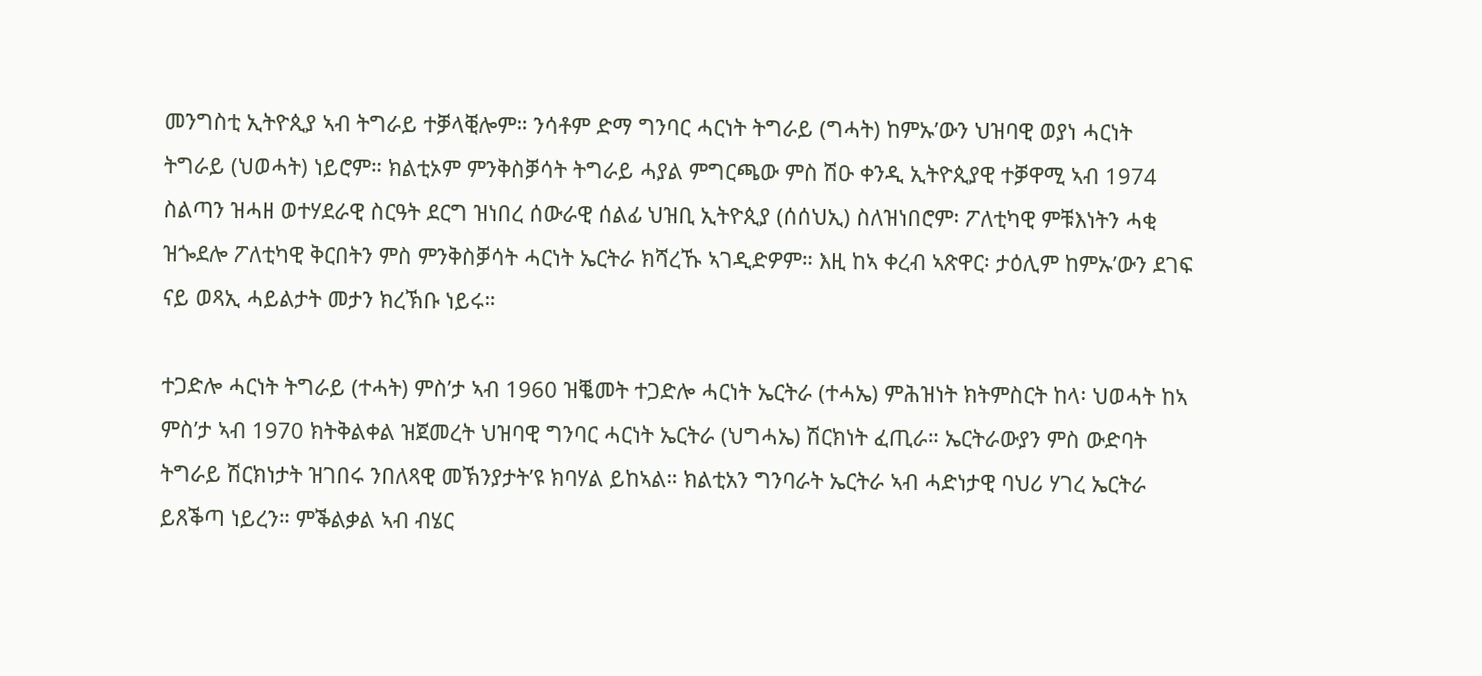መንግስቲ ኢትዮጲያ ኣብ ትግራይ ተቓላቒሎም። ንሳቶም ድማ ግንባር ሓርነት ትግራይ (ግሓት) ከምኡ’ውን ህዝባዊ ወያነ ሓርነት ትግራይ (ህወሓት) ነይሮም። ክልቲኦም ምንቅስቓሳት ትግራይ ሓያል ምግርጫው ምስ ሽዑ ቀንዲ ኢትዮጲያዊ ተቓዋሚ ኣብ 1974 ስልጣን ዝሓዘ ወተሃደራዊ ስርዓት ደርግ ዝነበረ ሰውራዊ ሰልፊ ህዝቢ ኢትዮጲያ (ሰሰህኢ) ስለዝነበሮም፡ ፖለቲካዊ ምቹእነትን ሓቂ ዝጐደሎ ፖለቲካዊ ቅርበትን ምስ ምንቅስቓሳት ሓርነት ኤርትራ ክሻረኹ ኣገዲድዎም። እዚ ከኣ ቀረብ ኣጽዋር፡ ታዕሊም ከምኡ’ውን ደገፍ ናይ ወጻኢ ሓይልታት መታን ክረኽቡ ነይሩ።

ተጋድሎ ሓርነት ትግራይ (ተሓት) ምስ’ታ ኣብ 1960 ዝቘመት ተጋድሎ ሓርነት ኤርትራ (ተሓኤ) ምሕዝነት ክትምስርት ከላ፡ ህወሓት ከኣ ምስ’ታ ኣብ 1970 ክትቅልቀል ዝጀመረት ህዝባዊ ግንባር ሓርነት ኤርትራ (ህግሓኤ) ሽርክነት ፈጢራ። ኤርትራውያን ምስ ውድባት ትግራይ ሽርክነታት ዝገበሩ ንበለጻዊ መኽንያታት’ዩ ክባሃል ይከኣል። ክልቲአን ግንባራት ኤርትራ ኣብ ሓድነታዊ ባህሪ ሃገረ ኤርትራ ይጸቕጣ ነይረን። ምቕልቃል ኣብ ብሄር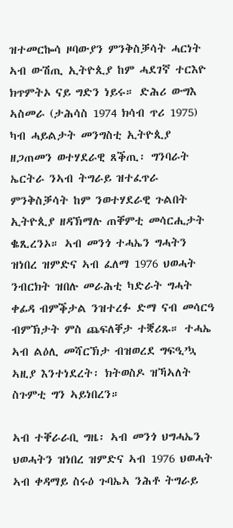ዝተመርኰሳ ዞባውያን ምንቅስቓሳት ሓርነት ኣብ ውሽጢ ኢትዮጲያ ከም ሓደገኛ ተርእዮ ክጥምትኦ ናይ ግድን ነይሩ። ድሕሪ ውግእ ኣስመራ (ታሕሳስ 1974 ክሳብ ጥሪ 1975) ካብ ሓይልታት መንግስቲ ኢትዮጲያ ዘጋጠመን ወተሃደራዊ ጸቕጢ፡ ግንባራት ኤርትራ ንኣብ ትግራይ ዝተፈጥራ ምንቅስቓሳት ከም ንወተሃደራዊ ጉልበት ኢትዮጲያ ዘዳኽማሉ ጠቐምቲ መሳርሒታት ቈጺረንኦ። ኣብ መንጎ ተሓኤን ግሓትን ዝነበረ ዝምድና ኣብ ፈለማ 1976 ህወሓት ንብርክት ዝበሉ መራሕቲ ካድራት ግሓት ቀፊዳ ብምቕታል ንዝተረፉ ድማ ናብ መሳርዓ ብምኽታት ምስ ጨፍለቐታ ተቛሪጹ። ተሓኤ ኣብ ልዕሊ መሻርኽታ ብዝወረደ ግፍዒ’ኳ ኣዚያ እንተነደረት፡ ክትወስዶ ዝኻኣለት ስጉምቲ ግን ኣይነበረን።

ኣብ ተቐራራቢ ግዜ፡ ኣብ መንጎ ህግሓኤን ህወሓትን ዝነበረ ዝምድና ኣብ 1976 ህወሓት ኣብ ቀዳማይ ስሩዕ ጉባኤኣ ንሕቶ ትግራይ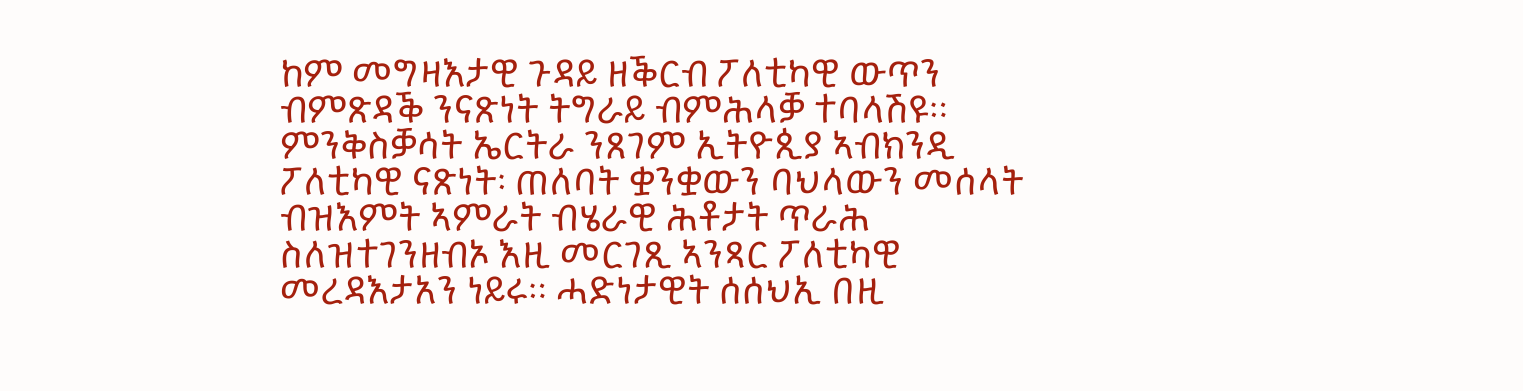ከም መግዛእታዊ ጉዳይ ዘቕርብ ፖለቲካዊ ውጥን ብምጽዳቕ ንናጽነት ትግራይ ብምሕላቓ ተባላሽዩ። ምንቅስቓሳት ኤርትራ ንጸገም ኢትዮጲያ ኣብክንዲ ፖለቲካዊ ናጽነት፡ ጠለባት ቋንቋውን ባህላውን መሰላት ብዝእምት ኣምራት ብሄራዊ ሕቶታት ጥራሕ ስለዝተገንዘብኦ እዚ መርገጺ ኣንጻር ፖለቲካዊ መረዳእታአን ነይሩ። ሓድነታዊት ሰሰህኢ በዚ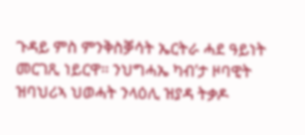ጉዳይ ምስ ምንቅስቓሳት ኤርትራ ሓደ ዓይነት መርገጺ ነይርዋ። ንህግሓኤ ካብ’ታ ዞባዊት ዝባህሪኣ ህወሓት ንላዕሊ ዝያዳ ትቃዶ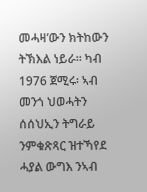መሓዛ’ውን ክትከውን ትኽእል ነይራ። ካብ 1976 ጀሚሩ፡ ኣብ መንጎ ህወሓትን ሰሰህኢን ትግራይ ንምቁጽጻር ዝተኻየደ ሓያል ውግእ ንኣብ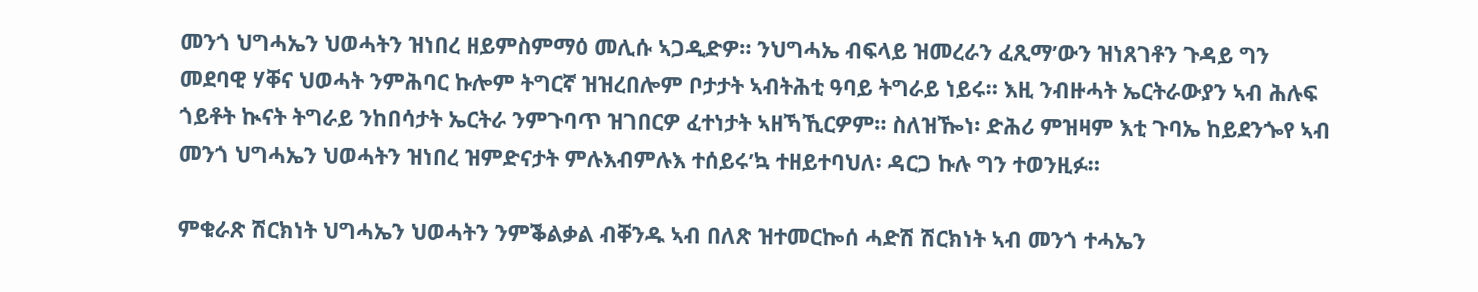መንጎ ህግሓኤን ህወሓትን ዝነበረ ዘይምስምማዕ መሊሱ ኣጋዲድዎ። ንህግሓኤ ብፍላይ ዝመረራን ፈጺማ’ውን ዝነጸገቶን ጉዳይ ግን መደባዊ ሃቐና ህወሓት ንምሕባር ኩሎም ትግርኛ ዝዝረበሎም ቦታታት ኣብትሕቲ ዓባይ ትግራይ ነይሩ። እዚ ንብዙሓት ኤርትራውያን ኣብ ሕሉፍ ጎይቶት ኲናት ትግራይ ንከበሳታት ኤርትራ ንምጉባጥ ዝገበርዎ ፈተነታት ኣዘኻኺርዎም። ስለዝዀነ፡ ድሕሪ ምዝዛም እቲ ጉባኤ ከይደንጐየ ኣብ መንጎ ህግሓኤን ህወሓትን ዝነበረ ዝምድናታት ምሉእብምሉእ ተሰይሩ’ኳ ተዘይተባህለ፡ ዳርጋ ኩሉ ግን ተወንዚፉ።

ምቁራጽ ሽርክነት ህግሓኤን ህወሓትን ንምቕልቃል ብቐንዱ ኣብ በለጽ ዝተመርኰሰ ሓድሽ ሽርክነት ኣብ መንጎ ተሓኤን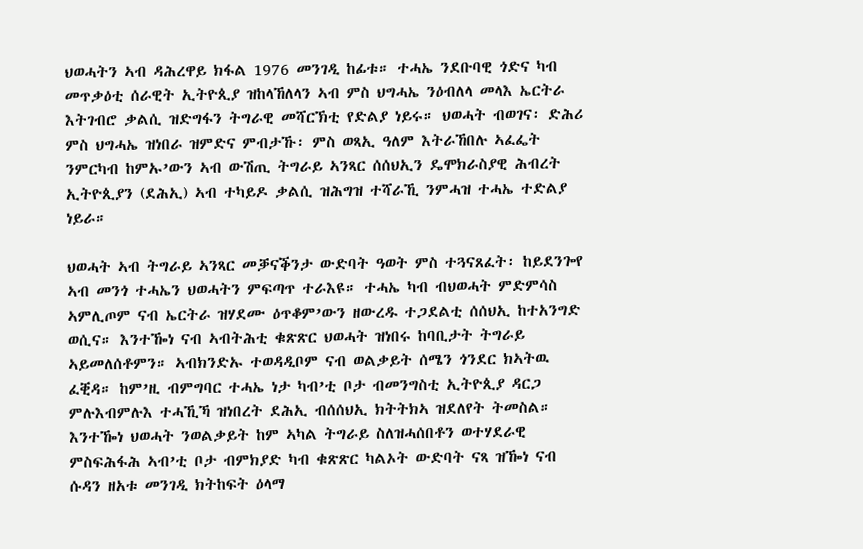ህወሓትን ኣብ ዳሕረዋይ ክፋል 1976 መንገዲ ከፊቱ። ተሓኤ ንደቡባዊ ጎድና ካብ መጥቃዕቲ ሰራዊት ኢትዮጲያ ዝከላኸለላን ኣብ ምስ ህግሓኤ ንዕብለላ መላእ ኤርትራ እትገብሮ ቃልሲ ዝድግፋን ትግራዊ መሻርኽቲ የድልያ ነይሩ። ህወሓት ብወገና፡ ድሕሪ ምስ ህግሓኤ ዝነበራ ዝምድና ምብታኹ፡ ምስ ወጻኢ ዓለም እትራኸበሉ ኣፈፌት ንምርካብ ከምኡ’ውን ኣብ ውሽጢ ትግራይ ኣንጻር ሰሰህኢን ዴሞክራስያዊ ሕብረት ኢትዮጲያን (ደሕኢ) ኣብ ተካይዶ ቃልሲ ዝሕግዝ ተሻራኺ ንምሓዝ ተሓኤ ተድልያ ነይራ።

ህወሓት ኣብ ትግራይ ኣንጻር መቓናቕንታ ውድባት ዓወት ምስ ተጓናጸፈት፡ ከይደንጐየ ኣብ መንጎ ተሓኤን ህወሓትን ምፍጣጥ ተራእዩ። ተሓኤ ካብ ብህወሓት ምድምሳስ ኣምሊጦም ናብ ኤርትራ ዝሃደሙ ዕጥቆም’ውን ዘውረዱ ተጋደልቲ ሰሰህኢ ከተአንግድ ወሲና። እንተዀነ ናብ ኣብትሕቲ ቁጽጽር ህወሓት ዝነበሩ ከባቢታት ትግራይ ኣይመለሰቶምን። ኣብክንድኡ ተወዳዲቦም ናብ ወልቃይት ሰሜን ጎንደር ክኣትዉ ፈቒዳ። ከም’ዚ ብምግባር ተሓኤ ነታ ካብ’ቲ ቦታ ብመንግስቲ ኢትዮጲያ ዳርጋ ምሉእብምሉእ ተሓኺኻ ዝነበረት ደሕኢ ብሰሰህኢ ክትትክኣ ዝደለየት ትመስል። እንተዀነ ህወሓት ንወልቃይት ከም ኣካል ትግራይ ስለዝሓሰበቶን ወተሃደራዊ ምስፍሕፋሕ ኣብ’ቲ ቦታ ብምክያድ ካብ ቁጽጽር ካልኦት ውድባት ናጻ ዝዀነ ናብ ሱዳን ዘአቱ መንገዲ ክትከፍት ዕላማ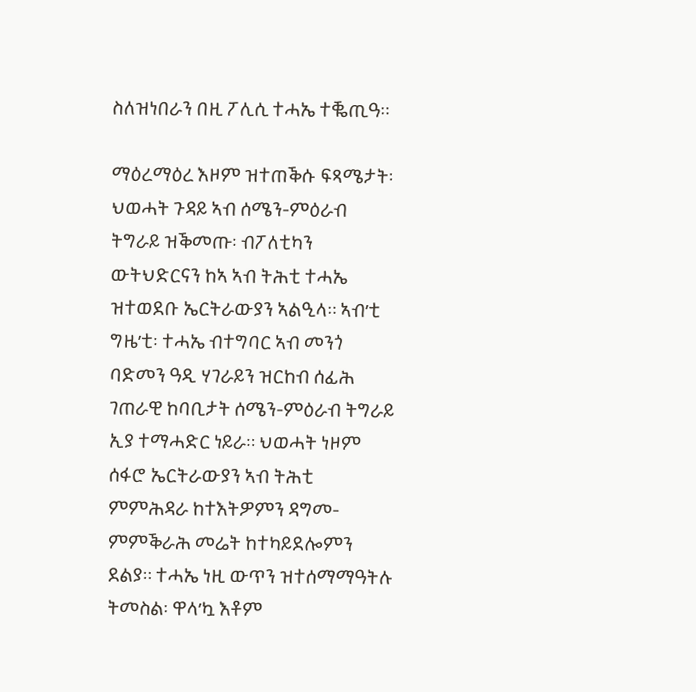ስለዝነበራን በዚ ፖሊሲ ተሓኤ ተቘጢዓ።

ማዕረማዕረ እዞም ዝተጠቕሱ ፍጻሜታት፡ ህወሓት ጉዳይ ኣብ ሰሜን-ምዕራብ ትግራይ ዝቕመጡ፡ ብፖለቲካን ውትህድርናን ከኣ ኣብ ትሕቲ ተሓኤ ዝተወደቡ ኤርትራውያን ኣልዒላ። ኣብ’ቲ ግዜ’ቲ፡ ተሓኤ ብተግባር ኣብ መንጎ ባድመን ዓዲ ሃገራይን ዝርከብ ሰፊሕ ገጠራዊ ከባቢታት ሰሜን-ምዕራብ ትግራይ ኢያ ተማሓድር ነይራ። ህወሓት ነዞም ሰፋሮ ኤርትራውያን ኣብ ትሕቲ ምምሕዳራ ከተእትዎምን ዳግመ-ምምቕራሕ መሬት ከተካይደሎምን ደልያ። ተሓኤ ነዚ ውጥን ዝተሰማማዓትሉ ትመስል፡ ዋላ’ኳ እቶም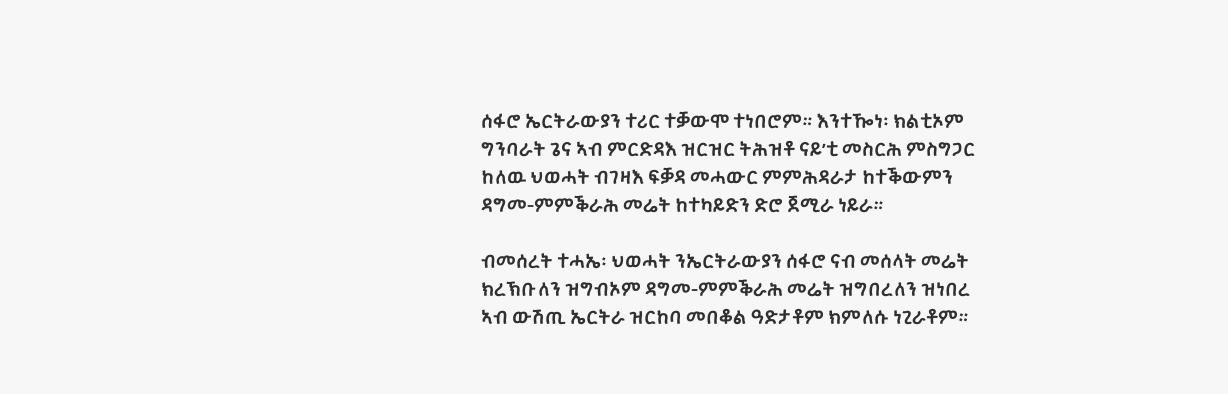ሰፋሮ ኤርትራውያን ተሪር ተቓውሞ ተነበሮም። እንተዀነ፡ ክልቲኦም ግንባራት ጌና ኣብ ምርድዳእ ዝርዝር ትሕዝቶ ናይ’ቲ መስርሕ ምስግጋር ከለዉ ህወሓት ብገዛእ ፍቓዳ መሓውር ምምሕዳራታ ከተቕውምን ዳግመ-ምምቕራሕ መሬት ከተካይድን ድሮ ጀሚራ ነይራ።

ብመሰረት ተሓኤ፡ ህወሓት ንኤርትራውያን ሰፋሮ ናብ መሰላት መሬት ክረኽቡለን ዝግብኦም ዳግመ-ምምቕራሕ መሬት ዝግበረለን ዝነበረ ኣብ ውሽጢ ኤርትራ ዝርከባ መበቆል ዓድታቶም ክምለሱ ነጊራቶም።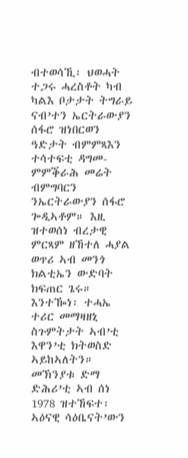ብተወሳኺ፡ ህወሓት ተጋሩ ሓረስቶት ካብ ካልእ ቦታታት ትግራይ ናብ’ተን ኤርትራውያን ሰፋሮ ዝነበርወን ዓድታት ብምምጻእን ተሳተፍቲ ዳግመ-ምምቕራሕ መሬት ብምግባርን ንኤርትራውያን ሰፋሮ ጐዲኣቶም። እዚ ዝተወሰነ ብረታዊ ምርጻም ዘኸተለ ሓያል ወጥሪ ኣብ መንጎ ክልቲኤን ውድባት ክፍጠር ጌሩ። እንተዀነ፡ ተሓኤ ተሪር መማዛዘኒ ስጉምትታት ኣብ’ቲ እዋን’ቲ ክትወስድ ኣይከኣለትን። መኽንያቱ ድማ ድሕሪ’ቲ ኣብ ሰነ 1978 ዝተኸፍተ፡ ኣዕናዊ ሳዕቤናት’ውን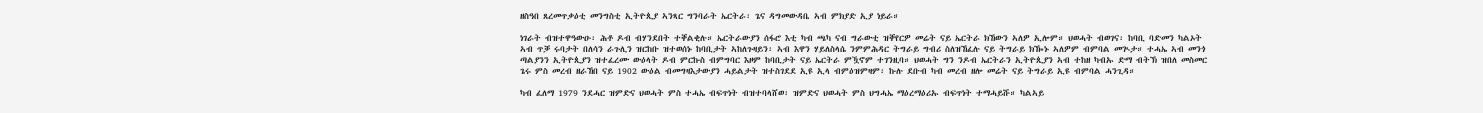ዘስዓበ ጸረመጥቃዕቲ መንግስቲ ኢትዮጲያ ኣንጻር ግንባራት ኤርትራ፡ ጌና ዳግመውዳቤ ኣብ ምክያድ ኢያ ነይራ።

ነገራት ብዝተዋዓውዑ፡ ሕቶ ዶብ ብሃንደበት ተቐልቂሉ። ኤርትራውያን ሰፋሮ እቲ ካብ ጫካ ናብ ግራውቲ ዝቐየርዎ መሬት ናይ ኤርትራ ክኸውን ኣለዎ ኢሎም። ህወሓት ብወገና፡ ከባቢ ባድመን ካልኦት ኣብ ጥቓ ሩባታት በለሳን ራጉሊን ዝርከቡ ዝተወሰኑ ከባቢታት ኣከለጉዛይን፡ ኣብ እዋን ሃይለስላሴ ንምምሕዳር ትግራይ ግብሪ ስለዝኸፈሉ ናይ ትግራይ ክዀኑ ኣለዎም ብምባል መጒታ። ተሓኤ ኣብ መንጎ ጣልያንን ኢትዮጲያን ዝተፈረሙ ውዕላት ዶብ ምርኩስ ብምግባር እዞም ከባቢታት ናይ ኤርትራ ምዃኖም ተገንዚባ። ህወሓት ግን ንዶብ ኤርትራን ኢትዮጲያን ኣብ ተከዘ ካብኡ ድማ ብትኽ ዝበለ መስመር ጌሩ ምስ መረብ ዘራኸበ ናይ 1902 ውዕል ብመግዛእታውያን ሓይልታት ዝተስገደደ ኢዩ ኢላ ብምዕዝምዛም፡ ኩሉ ደቡብ ካብ መረብ ዘሎ መሬት ናይ ትግራይ ኢዩ ብምባል ሓንጊዳ።

ካብ ፈለማ 1979 ንደሓር ዝምድና ህወሓት ምስ ተሓኤ ብፍጥነት ብዝተባላሸወ፡ ዝምድና ህወሓት ምስ ህግሓኤ ማዕረማዕሪኡ ብፍጥነት ተማሓይሹ። ካልኣይ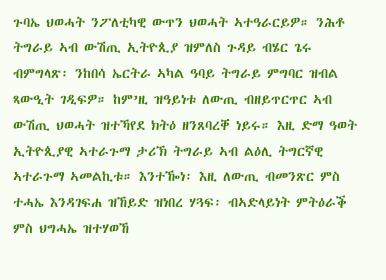ጉባኤ ህወሓት ንፖለቲካዊ ውጥን ህወሓት ኣተዓራርይዎ። ንሕቶ ትግራይ ኣብ ውሽጢ ኢትዮጲያ ዝምለስ ጉዳይ ብሄር ጌሩ ብምግላጽ፡ ንከበሳ ኤርትራ ኣካል ዓባይ ትግራይ ምግባር ዝብል ጻውዒት ገዲፍዎ። ከም’ዚ ዝዓይነቱ ለውጢ ብዘይጥርጥር ኣብ ውሽጢ ህወሓት ዝተኻየደ ክትዕ ዘንጸባረቐ ነይሩ። እዚ ድማ ዓወት ኢትዮጲያዊ ኣተራጉማ ታሪኽ ትግራይ ኣብ ልዕሊ ትግርኛዊ ኣተራጉማ ኣመልኪቱ። እንተዀነ፡ እዚ ለውጢ ብመንጽር ምስ ተሓኤ እንዳገፍሐ ዝኸይድ ዝነበረ ሃጓፍ፡ ብኣድላይነት ምትዕራቕ ምስ ህግሓኤ ዝተሃወኸ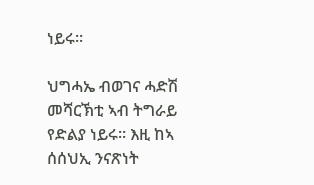ነይሩ።

ህግሓኤ ብወገና ሓድሽ መሻርኽቲ ኣብ ትግራይ የድልያ ነይሩ። እዚ ከኣ ሰሰህኢ ንናጽነት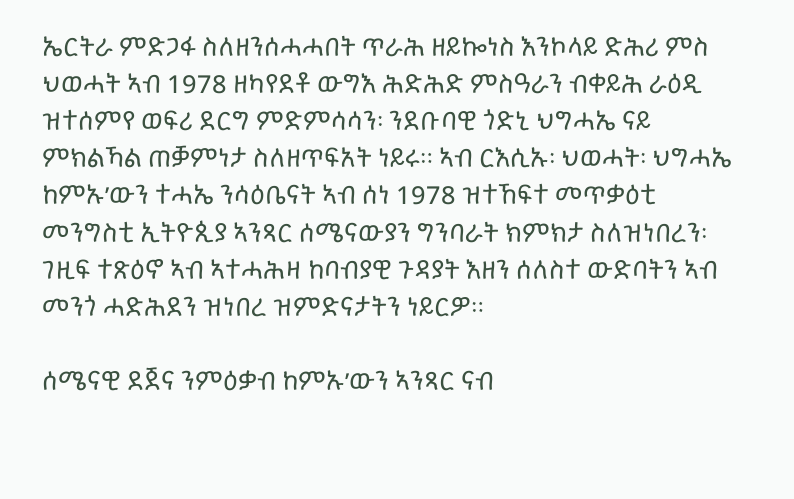ኤርትራ ምድጋፋ ስለዘንሰሓሓበት ጥራሕ ዘይኰነስ እንኮላይ ድሕሪ ምስ ህወሓት ኣብ 1978 ዘካየደቶ ውግእ ሕድሕድ ምስዓራን ብቀይሕ ራዕዲ ዝተሰምየ ወፍሪ ደርግ ምድምሳሳን፡ ንደቡባዊ ጎድኒ ህግሓኤ ናይ ምክልኻል ጠቓምነታ ስለዘጥፍአት ነይሩ። ኣብ ርእሲኡ፡ ህወሓት፡ ህግሓኤ ከምኡ’ውን ተሓኤ ንሳዕቤናት ኣብ ሰነ 1978 ዝተኸፍተ መጥቃዕቲ መንግስቲ ኢትዮጲያ ኣንጻር ሰሜናውያን ግንባራት ክምክታ ስለዝነበረን፡ ገዚፍ ተጽዕኖ ኣብ ኣተሓሕዛ ከባብያዊ ጉዳያት እዘን ሰለስተ ውድባትን ኣብ መንጎ ሓድሕደን ዝነበረ ዝምድናታትን ነይርዎ።

ሰሜናዊ ደጀና ንምዕቃብ ከምኡ’ውን ኣንጻር ናብ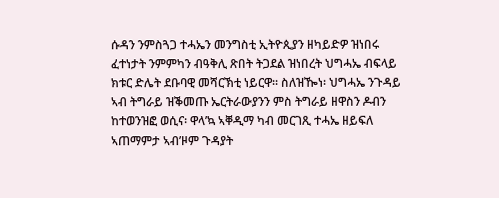ሱዳን ንምስጓጋ ተሓኤን መንግስቲ ኢትዮጲያን ዘካይድዎ ዝነበሩ ፈተነታት ንምምካን ብዓቅሊ ጽበት ትጋደል ዝነበረት ህግሓኤ ብፍላይ ክቱር ድሌት ደቡባዊ መሻርኽቲ ነይርዋ። ስለዝዀነ፡ ህግሓኤ ንጉዳይ ኣብ ትግራይ ዝቕመጡ ኤርትራውያንን ምስ ትግራይ ዘዋስን ዶብን ከተወንዝፎ ወሲና፡ ዋላ’ኳ ኣቐዲማ ካብ መርገጺ ተሓኤ ዘይፍለ ኣጠማምታ ኣብ’ዞም ጉዳያት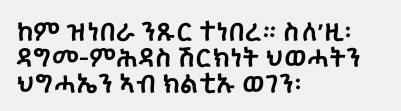ከም ዝነበራ ንጹር ተነበረ። ስለ’ዚ፡ ዳግመ-ምሕዳስ ሽርክነት ህወሓትን ህግሓኤን ኣብ ክልቲኡ ወገን፡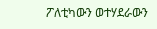ፖለቲካውን ወተሃደራውን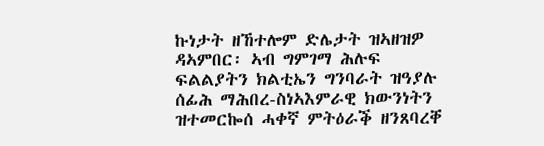ኩነታት ዘኸተሎም ድሌታት ዝኣዘዝዎ ዳኣምበር፡ ኣብ ግምገማ ሕሉፍ ፍልልያትን ክልቲኤን ግንባራት ዝዓያሉ ሰፊሕ ማሕበረ-ስነኣእምራዊ ክውንነትን ዝተመርኰሰ ሓቀኛ ምትዕራቕ ዘንጸባረቐ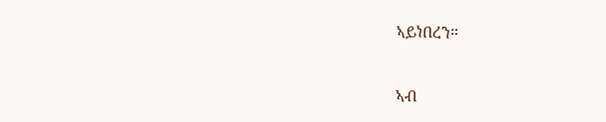ኣይነበረን።

ኣብ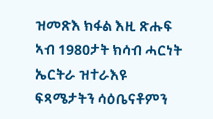ዝመጽእ ክፋል እዚ ጽሑፍ ኣብ 1980ታት ክሳብ ሓርነት ኤርትራ ዝተራእዩ ፍጻሜታትን ሳዕቤናቶምን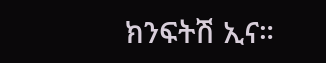ክንፍትሽ ኢና።